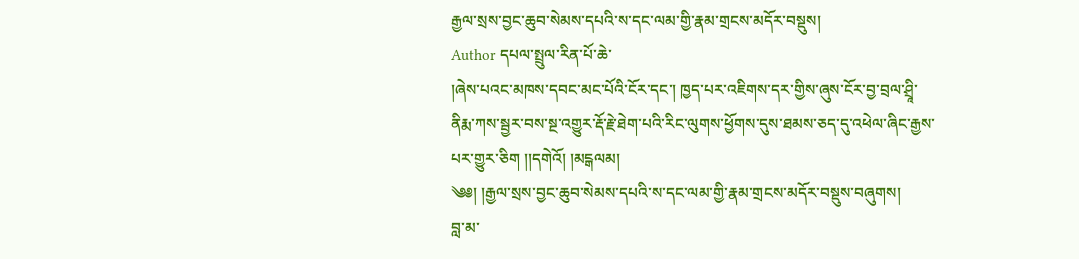རྒྱལ་སྲས་བྱང་ཆུབ་སེམས་དཔའི་ས་དང་ལམ་གྱི་རྣམ་གྲངས་མདོར་བསྡུས།
Author དཔལ་སྤྲུལ་རིན་པོ་ཆེ་
།ཞེས་པའང་མཁས་དབང་མང་པོའི་ངོར་དང་། ཁྱད་པར་འཇིགས་དར་གྱིས་ཞུས་ངོར་བྱ་བྲལ་ཤྲཱི་ནིརྨ་ཀས་སྦྱར་བས་སྔ་འགྱུར་རྡོ་རྗེ་ཐེག་པའི་རིང་ལུགས་ཕྱོགས་དུས་ཐམས་ཅད་དུ་འཕེལ་ཞིང་རྒྱས་པར་གྱུར་ཅིག །།དགེའོ། །མངྒལམ།
༄༅། །རྒྱལ་སྲས་བྱང་ཆུབ་སེམས་དཔའི་ས་དང་ལམ་གྱི་རྣམ་གྲངས་མདོར་བསྡུས་བཞུགས།
བླ་མ་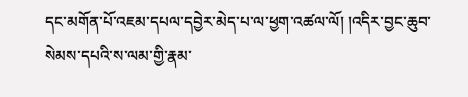དང་མགོན་པོ་འཇམ་དཔལ་དབྱེར་མེད་པ་ལ་ཕྱག་འཚལ་ལོ། །འདིར་བྱང་ཆུབ་སེམས་དཔའི་ས་ལམ་གྱི་རྣམ་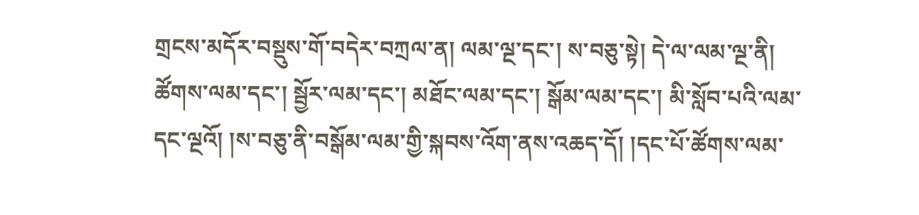གྲངས་མདོར་བསྡུས་གོ་བདེར་བཀྲལ་ན། ལམ་ལྔ་དང་། ས་བཅུ་སྟེ། དེ་ལ་ལམ་ལྔ་ནི། ཚོགས་ལམ་དང་། སྦྱོར་ལམ་དང་། མཐོང་ལམ་དང་། སྒོམ་ལམ་དང་། མི་སློབ་པའི་ལམ་དང་ལྔའོ། །ས་བཅུ་ནི་བསྒོམ་ལམ་གྱི་སྐབས་འོག་ནས་འཆད་དོ། །དང་པོ་ཚོགས་ལམ་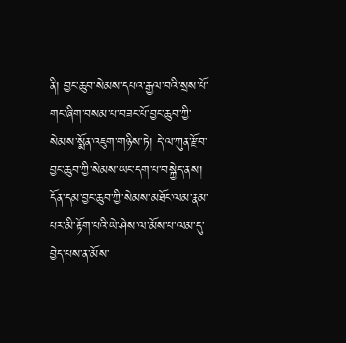ནི། བྱང་ཆུབ་སེམས་དཔའ་རྒྱལ་བའི་སྲས་པོ་གང་ཞིག་བསམ་པ་བཟང་པོ་བྱང་ཆུབ་ཀྱི་སེམས་སྨོན་འཇུག་གཉིས་ཏེ། དེ་ལ་ཀུན་རྫོབ་བྱང་ཆུབ་ཀྱི་སེམས་ཡང་དག་པ་བསྐྱེད་ནས། དོན་དམ་བྱང་ཆུབ་ཀྱི་སེམས་མཐོང་ལམ་རྣམ་པར་མི་རྟོག་པའི་ཡེ་ཤེས་ལ་མོས་པ་ལམ་དུ་བྱེད་པས་ན་མོས་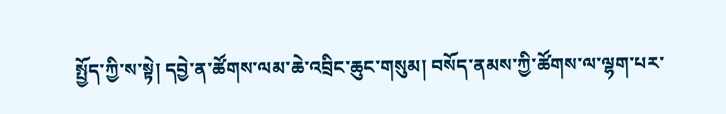སྤྱོད་ཀྱི་ས་སྟེ། དབྱེ་ན་ཚོགས་ལམ་ཆེ་འབྲིང་ཆུང་གསུམ། བསོད་ནམས་ཀྱི་ཚོགས་ལ་ལྷག་པར་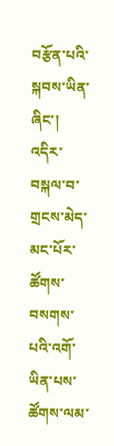བརྩོན་པའི་སྐབས་ཡིན་ཞིང་། འདིར་བསྐལ་བ་གྲངས་མེད་མང་པོར་ཚོགས་བསགས་པའི་འགོ་ཡིན་པས་ཚོགས་ལམ་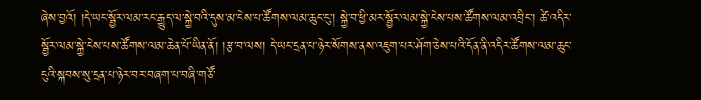ཞེས་བྱའོ། །དེ་ཡང་སྦྱོར་ལམ་རང་རྒྱུད་ལ་སྐྱེ་བའི་དུས་མ་ངེས་པ་ཚོགས་ལམ་ཆུང་ངུ་། སྐྱེ་བ་ཕྱི་མར་སྦྱོར་ལམ་སྐྱེ་ངེས་པས་ཚོགས་ལམ་འབྲིང་། ཚེ་འདིར་སྦྱོར་ལམ་སྐྱེ་ངེས་པས་ཚོགས་ལམ་ཆེན་པོ་ཡིན་ནོ། །རྩ་བ་ལས། དེ་ཡང་དྲན་པ་ཉེར་སོགས་ནས་འཇུག་པར་ཤོག་ཅེས་པའི་དོན་ནི་འདིར་ཚོགས་ལམ་ཆུང་ངུའི་སྐབས་སུ་དྲན་པ་ཉེར་བར་བཞག་པ་བཞི་གཙོ་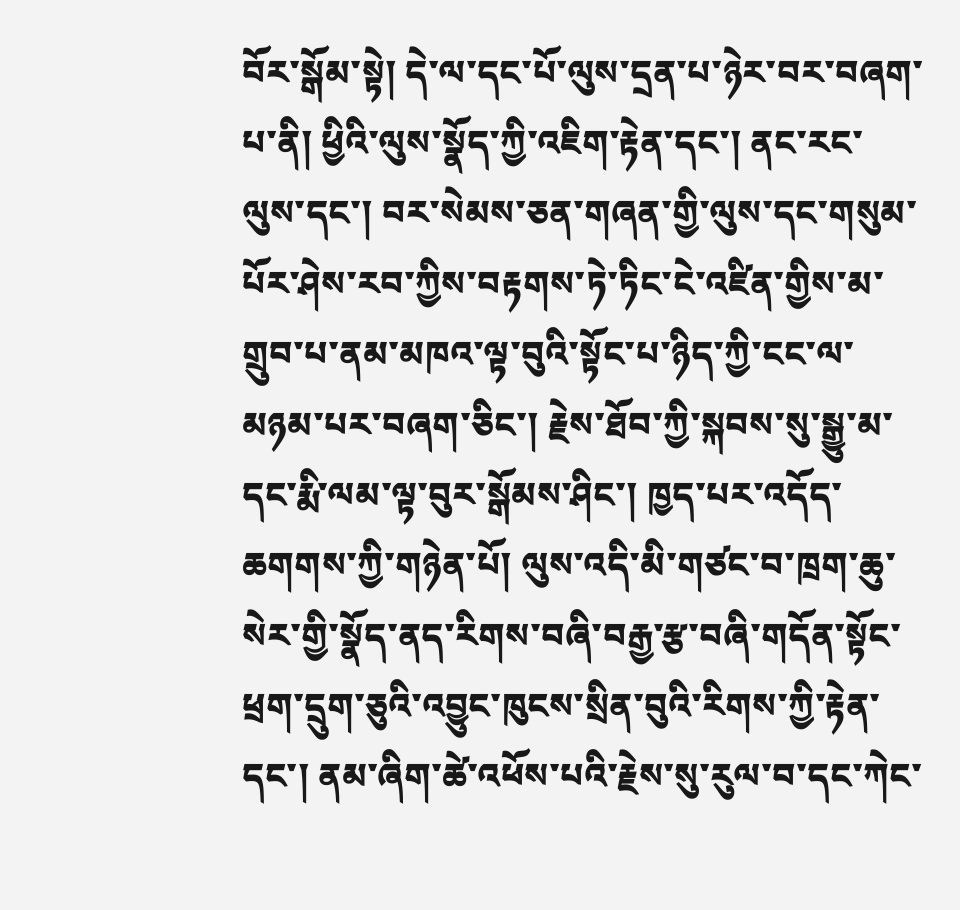བོར་སྒོམ་སྟེ། དེ་ལ་དང་པོ་ལུས་དྲན་པ་ཉེར་བར་བཞག་པ་ནི། ཕྱིའི་ལུས་སྣོད་ཀྱི་འཇིག་རྟེན་དང་། ནང་རང་ལུས་དང་། བར་སེམས་ཅན་གཞན་གྱི་ལུས་དང་གསུམ་པོར་ཤེས་རབ་ཀྱིས་བརྟགས་ཏེ་ཏིང་ངེ་འཛིན་གྱིས་མ་གྲུབ་པ་ནམ་མཁའ་ལྟ་བུའི་སྟོང་པ་ཉིད་ཀྱི་ངང་ལ་མཉམ་པར་བཞག་ཅིང་། རྗེས་ཐོབ་ཀྱི་སྐབས་སུ་སྒྱུ་མ་དང་རྨི་ལམ་ལྟ་བུར་སྒོམས་ཤིང་། ཁྱད་པར་འདོད་ཆགགས་ཀྱི་གཉེན་པོ། ལུས་འདི་མི་གཙང་བ་ཁྲག་ཆུ་སེར་གྱི་སྣོད་ནད་རིགས་བཞི་བརྒྱ་རྩ་བཞི་གདོན་སྟོང་ཕྲག་དྲུག་ཅུའི་འབྱུང་ཁུངས་སྲིན་བུའི་རིགས་ཀྱི་རྟེན་དང་། ནམ་ཞིག་ཚེ་འཕོས་པའི་རྗེས་སུ་རུལ་བ་དང་ཀེང་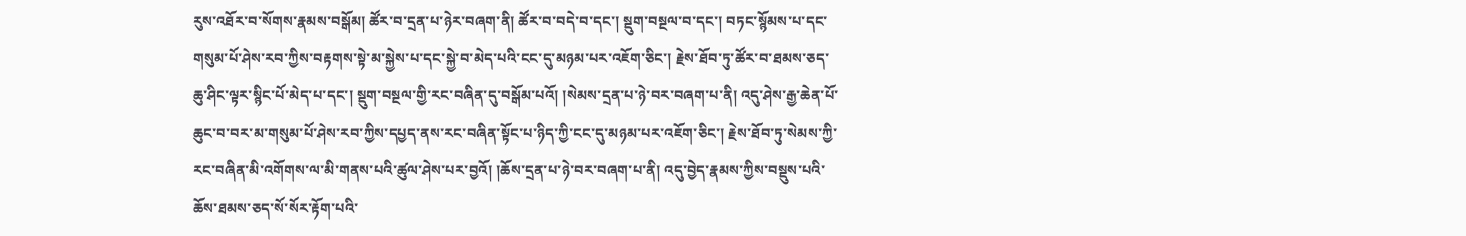རུས་འཐོར་བ་སོགས་རྣམས་བསྒོམ། ཚོར་བ་དྲན་པ་ཉེར་བཞག་ནི། ཚོར་བ་བདེ་བ་དང་། སྡུག་བསྔལ་བ་དང་། བཏང་སྙོམས་པ་དང་གསུམ་པོ་ཤེས་རབ་ཀྱིས་བརྟགས་སྟེ་མ་སྐྱེས་པ་དང་སྐྱེ་བ་མེད་པའི་ངང་དུ་མཉམ་པར་འཇོག་ཅིང་། རྗེས་ཐོབ་ཏུ་ཚོར་བ་ཐམས་ཅད་ཆུ་ཤིང་ལྟར་སྙིང་པོ་མེད་པ་དང་། སྡུག་བསྔལ་གྱི་རང་བཞིན་དུ་བསྒོམ་པའོ། །སེམས་དྲན་པ་ཉེ་བར་བཞག་པ་ནི། འདུ་ཤེས་རྒྱ་ཆེན་པོ་ཆུང་བ་བར་མ་གསུམ་པོ་ཤེས་རབ་ཀྱིས་དཔྱད་ནས་རང་བཞིན་སྟོང་པ་ཉིད་ཀྱི་ངང་དུ་མཉམ་པར་འཇོག་ཅིང་། རྗེས་ཐོབ་ཏུ་སེམས་ཀྱི་རང་བཞིན་མི་འགོགས་ལ་མི་གནས་པའི་ཚུལ་ཤེས་པར་བྱའོ། །ཆོས་དྲན་པ་ཉེ་བར་བཞག་པ་ནི། འདུ་བྱེད་རྣམས་ཀྱིས་བསྡུས་པའི་ཆོས་ཐམས་ཅད་སོ་སོར་རྟོག་པའི་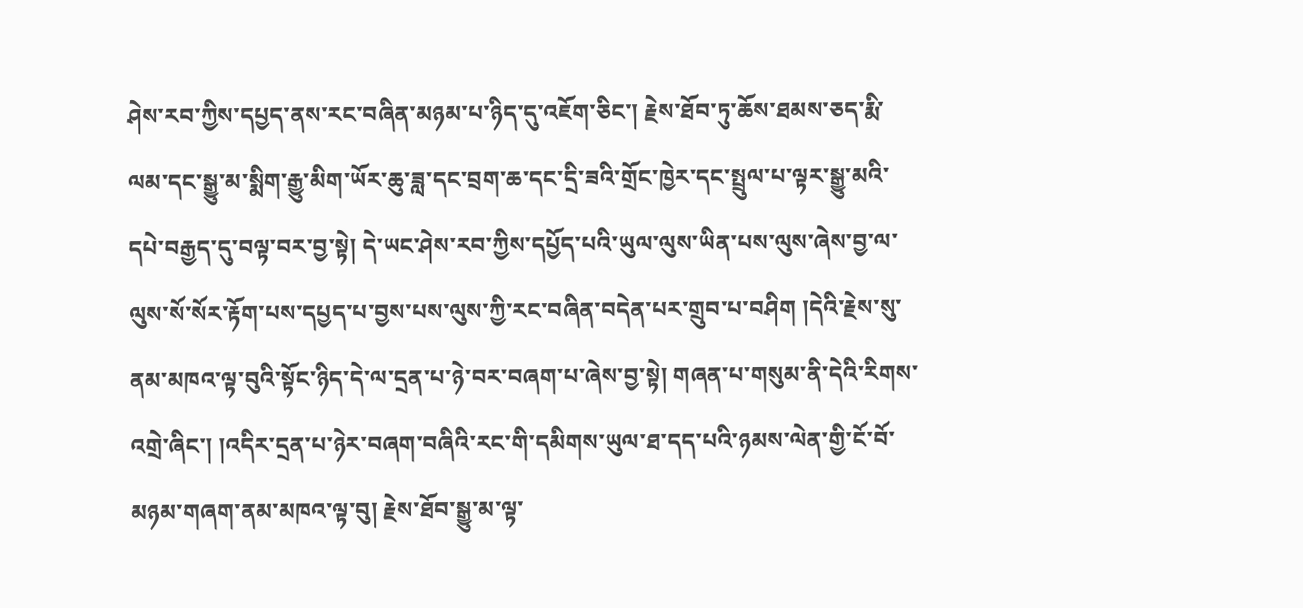ཤེས་རབ་ཀྱིས་དཔྱད་ནས་རང་བཞིན་མཉམ་པ་ཉིད་དུ་འཇོག་ཅིང་། རྗེས་ཐོབ་ཏུ་ཆོས་ཐམས་ཅད་རྨི་ལམ་དང་སྒྱུ་མ་སྨིག་རྒྱུ་མིག་ཡོར་ཆུ་ཟླ་དང་བྲག་ཆ་དང་དྲི་ཟའི་གྲོང་ཁྱེར་དང་སྤྲུལ་པ་ལྟར་སྒྱུ་མའི་དཔེ་བརྒྱད་དུ་བལྟ་བར་བྱ་སྟེ། དེ་ཡང་ཤེས་རབ་ཀྱིས་དཔྱོད་པའི་ཡུལ་ལུས་ཡིན་པས་ལུས་ཞེས་བྱ་ལ་ལུས་སོ་སོར་རྟོག་པས་དཔྱད་པ་བྱས་པས་ལུས་ཀྱི་རང་བཞིན་བདེན་པར་གྲུབ་པ་བཤིག །དེའི་རྗེས་སུ་ནམ་མཁའ་ལྟ་བུའི་སྟོང་ཉིད་དེ་ལ་དྲན་པ་ཉེ་བར་བཞག་པ་ཞེས་བྱ་སྟེ། གཞན་པ་གསུམ་ནི་དེའི་རིགས་འགྲེ་ཞིང་། །འདིར་དྲན་པ་ཉེར་བཞག་བཞིའི་རང་གི་དམིགས་ཡུལ་ཐ་དད་པའི་ཉམས་ལེན་གྱི་ངོ་བོ་མཉམ་གཞག་ནམ་མཁའ་ལྟ་བུ། རྗེས་ཐོབ་སྒྱུ་མ་ལྟ་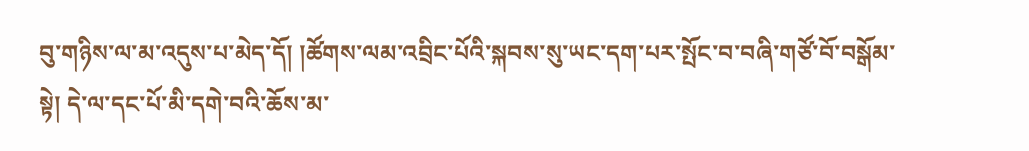བུ་གཉིས་ལ་མ་འདུས་པ་མེད་དོ། །ཚོགས་ལམ་འབྲིང་པོའི་སྐབས་སུ་ཡང་དག་པར་སྤོང་བ་བཞི་གཙོ་བོ་བསྒོམ་སྟེ། དེ་ལ་དང་པོ་མི་དགེ་བའི་ཆོས་མ་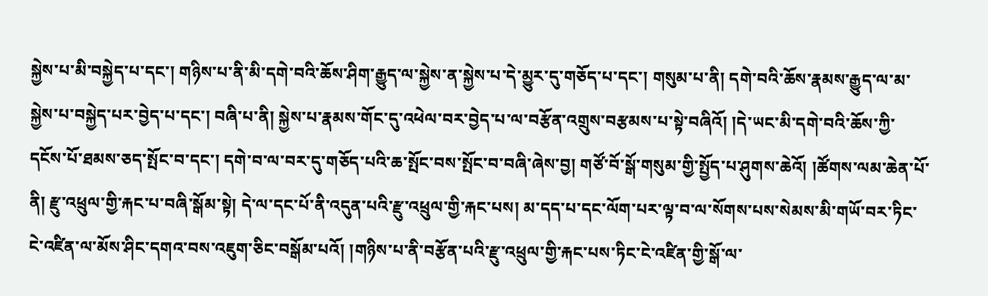སྐྱེས་པ་མི་བསྐྱེད་པ་དང་། གཉིས་པ་ནི་མི་དགེ་བའི་ཆོས་ཤིག་རྒྱུད་ལ་སྐྱེས་ན་སྐྱེས་པ་དེ་མྱུར་དུ་གཅོད་པ་དང་། གསུམ་པ་ནི། དགེ་བའི་ཆོས་རྣམས་རྒྱུད་ལ་མ་སྐྱེས་པ་བསྐྱེད་པར་བྱེད་པ་དང་། བཞི་པ་ནི། སྐྱེས་པ་རྣམས་གོང་དུ་འཕེལ་བར་བྱེད་པ་ལ་བརྩོན་འགྲུས་བརྩམས་པ་སྟེ་བཞིའོ། །དེ་ཡང་མི་དགེ་བའི་ཆོས་ཀྱི་དངོས་པོ་ཐམས་ཅད་སྤོང་བ་དང་། དགེ་བ་ལ་བར་དུ་གཅོད་པའི་ཆ་སྤོང་བས་སྤོང་བ་བཞི་ཞེས་བྱ། གཙོ་བོ་སྒོ་གསུམ་གྱི་སྤྱོད་པ་ཤུགས་ཆེའོ། །ཚོགས་ལམ་ཆེན་པོ་ནི། རྫུ་འཕྲུལ་གྱི་རྐང་པ་བཞི་སྒོམ་སྟེ། དེ་ལ་དང་པོ་ནི་འདུན་པའི་རྫུ་འཕྲུལ་གྱི་རྐང་པས། མ་དད་པ་དང་ལོག་པར་ལྟ་བ་ལ་སོགས་པས་སེམས་མི་གཡོ་བར་ཏིང་ངེ་འཛིན་ལ་མོས་ཤིང་དགའ་བས་འཇུག་ཅིང་བསྒོམ་པའོ། །གཉིས་པ་ནི་བརྩོན་པའི་རྫུ་འཕྲུལ་གྱི་རྐང་པས་ཏིང་ངེ་འཛིན་གྱི་སྒོ་ལ་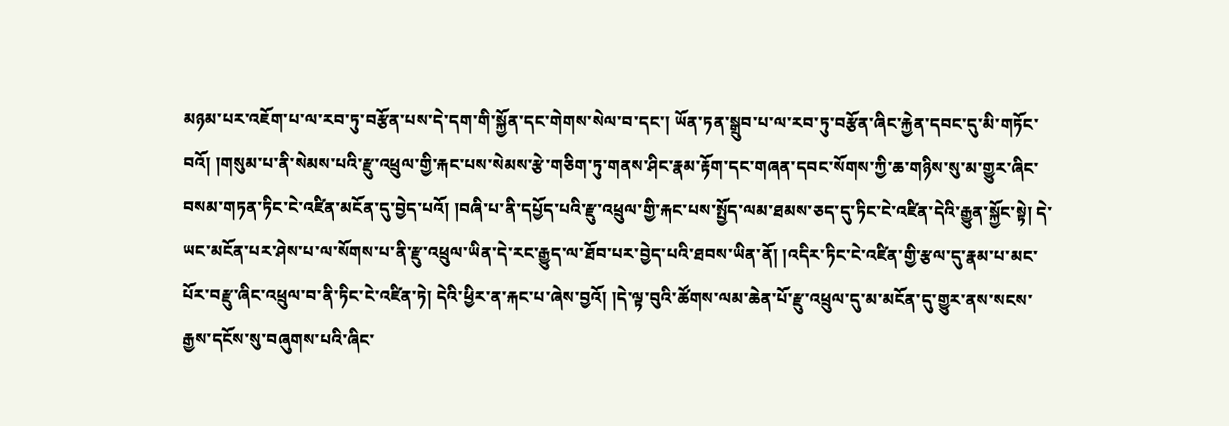མཉམ་པར་འཇོག་པ་ལ་རབ་ཏུ་བརྩོན་པས་དེ་དག་གི་སྐྱོན་དང་གེགས་སེལ་བ་དང་། ཡོན་ཏན་སྒྲུབ་པ་ལ་རབ་ཏུ་བརྩོན་ཞིང་རྐྱེན་དབང་དུ་མི་གཏོང་བའོ། །གསུམ་པ་ནི་སེམས་པའི་རྫུ་འཕྲུལ་གྱི་རྐང་པས་སེམས་རྩེ་གཅིག་ཏུ་གནས་ཤིང་རྣམ་རྟོག་དང་གཞན་དབང་སོགས་ཀྱི་ཆ་གཉིས་སུ་མ་གྱུར་ཞིང་བསམ་གཏན་ཏིང་ངེ་འཛིན་མངོན་དུ་བྱེད་པའོ། །བཞི་པ་ནི་དཔྱོད་པའི་རྫུ་འཕྲུལ་གྱི་རྐང་པས་སྤྱོད་ལམ་ཐམས་ཅད་དུ་ཏིང་ངེ་འཛིན་དེའི་རྒྱུན་སྐྱོང་སྟེ། དེ་ཡང་མངོན་པར་ཤེས་པ་ལ་སོགས་པ་ནི་རྫུ་འཕྲུལ་ཡིན་དེ་རང་རྒྱུད་ལ་ཐོབ་པར་བྱེད་པའི་ཐབས་ཡིན་ནོ། །འདིར་ཏིང་ངེ་འཛིན་གྱི་རྩལ་དུ་རྣམ་པ་མང་པོར་བརྫུ་ཞིང་འཕྲུལ་བ་ནི་ཏིང་ངེ་འཛིན་ཏེ། དེའི་ཕྱིར་ན་རྐང་པ་ཞེས་བྱའོ། །དེ་ལྟ་བུའི་ཚོགས་ལམ་ཆེན་པོ་རྫུ་འཕྲུལ་དུ་མ་མངོན་དུ་གྱུར་ནས་སངས་རྒྱས་དངོས་སུ་བཞུགས་པའི་ཞིང་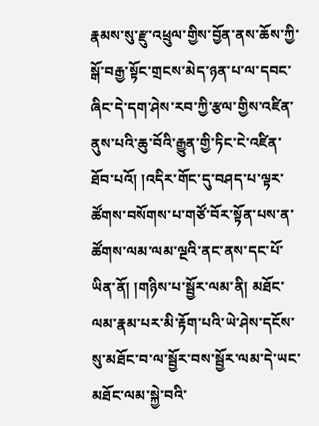རྣམས་སུ་རྫུ་འཕྲུལ་གྱིས་བྱོན་ནས་ཆོས་ཀྱི་སྒོ་བརྒྱ་སྟོང་གྲངས་མེད་ཉན་པ་ལ་དབང་ཞིང་དེ་དག་ཤེས་རབ་ཀྱི་རྩལ་གྱིས་འཛིན་ནུས་པའི་ཆུ་བོའི་རྒྱུན་གྱི་ཏིང་ངེ་འཛིན་ཐོབ་པའོ། །འདིར་གོང་དུ་བཤད་པ་ལྟར་ཚོགས་བསོགས་པ་གཙོ་བོར་སྟོན་པས་ན་ཚོགས་ལམ་ལམ་ལྔའི་ནང་ནས་དང་པོ་ཡིན་ནོ། །གཉིས་པ་སྦྱོར་ལམ་ནི། མཐོང་ལམ་རྣམ་པར་མི་རྟོག་པའི་ཡེ་ཤེས་དངོས་སུ་མཐོང་བ་ལ་སྦྱོར་བས་སྦྱོར་ལམ་དེ་ཡང་མཐོང་ལམ་སྐྱེ་བའི་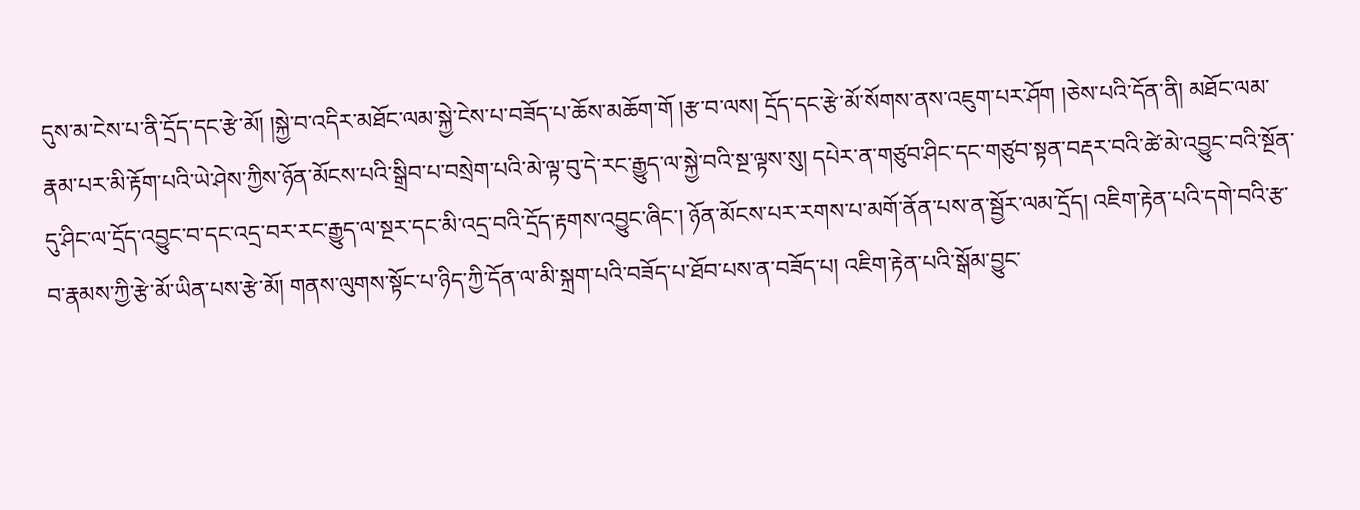དུས་མ་ངེས་པ་ནི་དྲོད་དང་རྩེ་མོ། །སྐྱེ་བ་འདིར་མཐོང་ལམ་སྐྱེ་ངེས་པ་བཟོད་པ་ཆོས་མཆོག་གོ །རྩ་བ་ལས། དྲོད་དང་རྩེ་མོ་སོགས་ནས་འཇུག་པར་ཤོག །ཅེས་པའི་དོན་ནི། མཐོང་ལམ་རྣམ་པར་མི་རྟོག་པའི་ཡེ་ཤེས་ཀྱིས་ཉོན་མོངས་པའི་སྒྲིབ་པ་བསྲེག་པའི་མེ་ལྟ་བུ་དེ་རང་རྒྱུད་ལ་སྐྱེ་བའི་སྔ་ལྟས་སུ། དཔེར་ན་གཙུབ་ཤིང་དང་གཙུབ་སྟན་བརྡར་བའི་ཚེ་མེ་འབྱུང་བའི་སྔོན་དུ་ཤིང་ལ་དྲོད་འབྱུང་བ་དང་འདྲ་བར་རང་རྒྱུད་ལ་སྔར་དང་མི་འདྲ་བའི་དྲོད་རྟགས་འབྱུང་ཞིང་། ཉོན་མོངས་པར་རགས་པ་མགོ་ནོན་པས་ན་སྦྱོར་ལམ་དྲོད། འཇིག་རྟེན་པའི་དགེ་བའི་རྩ་བ་རྣམས་ཀྱི་རྩེ་མོ་ཡིན་པས་རྩེ་མོ། གནས་ལུགས་སྟོང་པ་ཉིད་ཀྱི་དོན་ལ་མི་སྐྲག་པའི་བཟོད་པ་ཐོབ་པས་ན་བཟོད་པ། འཇིག་རྟེན་པའི་སྒོམ་བྱུང་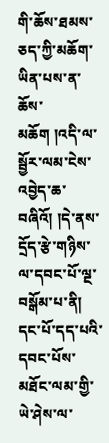གི་ཆོས་ཐམས་ཅད་ཀྱི་མཆོག་ཡིན་པས་ན་ཆོས་མཆོག །འདི་ལ་སྦྱོར་ལམ་ངེས་འབྱེད་ཆ་བཞིའོ། །དེ་ནས་དྲོད་རྩེ་གཉིས་ལ་དབང་པོ་ལྔ་བསྒོམ་པ་ནི། དང་པོ་དད་པའི་དབང་པོས་མཐོང་ལམ་གྱི་ཡེ་ཤེས་ལ་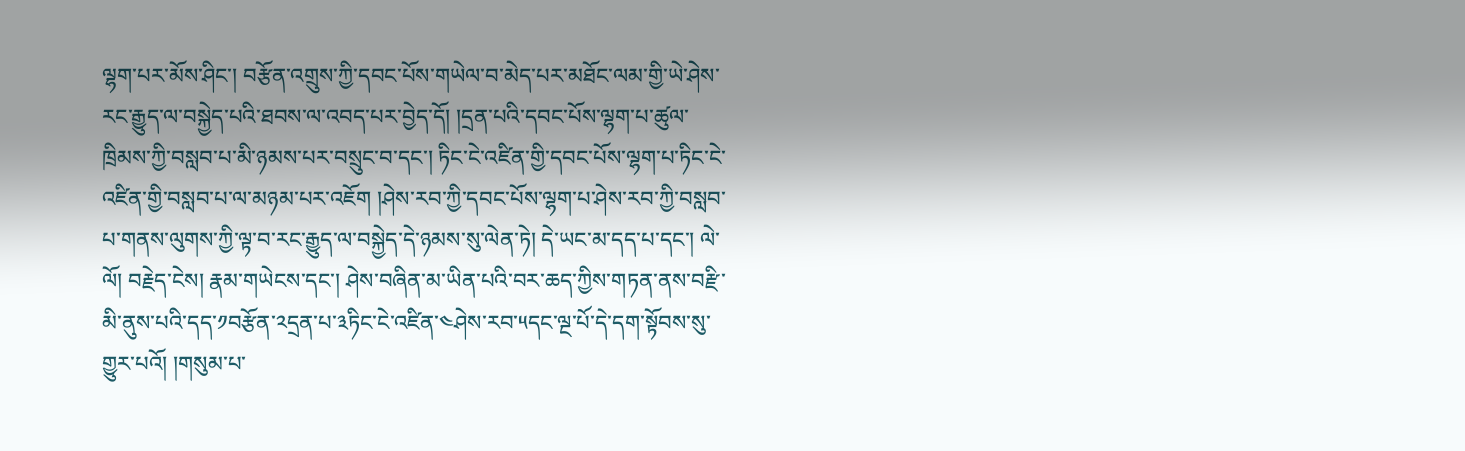ལྷག་པར་མོས་ཤིང་། བརྩོན་འགྲུས་ཀྱི་དབང་པོས་གཡེལ་བ་མེད་པར་མཐོང་ལམ་གྱི་ཡེ་ཤེས་རང་རྒྱུད་ལ་བསྐྱེད་པའི་ཐབས་ལ་འབད་པར་བྱེད་དོ། །དྲན་པའི་དབང་པོས་ལྷག་པ་ཚུལ་ཁྲིམས་ཀྱི་བསླབ་པ་མི་ཉམས་པར་བསྲུང་བ་དང་། ཏིང་ངེ་འཛིན་གྱི་དབང་པོས་ལྷག་པ་ཏིང་ངེ་འཛིན་གྱི་བསླབ་པ་ལ་མཉམ་པར་འཇོག །ཤེས་རབ་ཀྱི་དབང་པོས་ལྷག་པ་ཤེས་རབ་ཀྱི་བསླབ་པ་གནས་ལུགས་ཀྱི་ལྟ་བ་རང་རྒྱུད་ལ་བསྐྱེད་དེ་ཉམས་སུ་ལེན་ཏེ། དེ་ཡང་མ་དད་པ་དང་། ལེ་ལོ། བརྗེད་ངེས། རྣམ་གཡེངས་དང་། ཤེས་བཞིན་མ་ཡིན་པའི་བར་ཆད་ཀྱིས་གཏན་ནས་བརྫི་མི་ནུས་པའི་དད་༡བརྩོན་༢དྲན་པ་༣ཏིང་ངེ་འཛིན་༤ཤེས་རབ་༥དང་ལྔ་པོ་དེ་དག་སྟོབས་སུ་གྱུར་པའོ། །གསུམ་པ་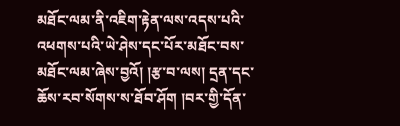མཐོང་ལམ་ནི་འཇིག་རྟེན་ལས་འདས་པའི་འཕགས་པའི་ཡེ་ཤེས་དང་པོར་མཐོང་བས་མཐོང་ལམ་ཞེས་བྱའོ། །རྩ་བ་ལས། དྲན་དང་ཆོས་རབ་སོགས་ས་ཐོབ་ཤོག །བར་གྱི་དོན་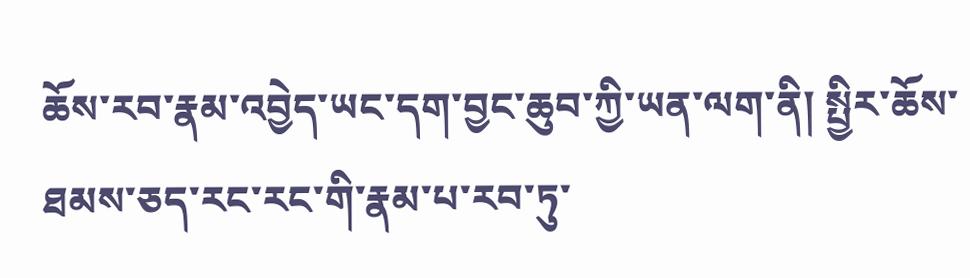ཆོས་རབ་རྣམ་འབྱེད་ཡང་དག་བྱང་ཆུབ་ཀྱི་ཡན་ལག་ནི། སྤྱིར་ཆོས་ཐམས་ཅད་རང་རང་གི་རྣམ་པ་རབ་ཏུ་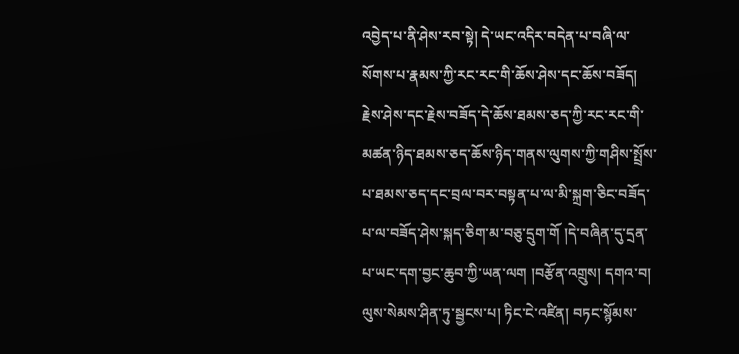འབྱེད་པ་ནི་ཤེས་རབ་སྟེ། དེ་ཡང་འདིར་བདེན་པ་བཞི་ལ་སོགས་པ་རྣམས་ཀྱི་རང་རང་གི་ཆོས་ཤེས་དང་ཆོས་བཟོད། རྗེས་ཤེས་དང་རྗེས་བཟོད་དེ་ཆོས་ཐམས་ཅད་ཀྱི་རང་རང་གི་མཚན་ཉིད་ཐམས་ཅད་ཆོས་ཉིད་གནས་ལུགས་ཀྱི་གཤིས་སྤྲོས་པ་ཐམས་ཅད་དང་བྲལ་བར་བསྟན་པ་ལ་མི་སྐྲག་ཅིང་བཟོད་པ་ལ་བཟོད་ཤེས་སྐད་ཅིག་མ་བཅུ་དྲུག་གོ །དེ་བཞིན་དུ་དྲན་པ་ཡང་དག་བྱང་ཆུབ་ཀྱི་ཡན་ལག །བརྩོན་འགྲུས། དགའ་བ། ལུས་སེམས་ཤིན་ཏུ་སྦྱངས་པ། ཏིང་ངེ་འཛིན། བཏང་སྙོམས་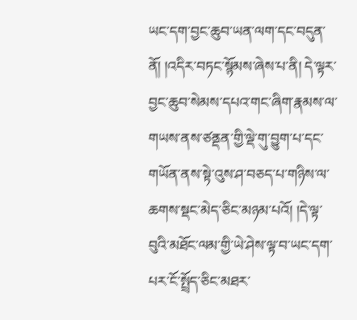ཡང་དག་བྱང་ཆུབ་ཡན་ལག་དང་བདུན་ནོ། །འདིར་བཏང་སྙོམས་ཞེས་པ་ནི། དེ་ལྟར་བྱང་ཆུབ་སེམས་དཔའ་གང་ཞིག་རྣམས་ལ་གཡས་ནས་ཙནྡན་གྱི་ལྡེ་གུ་བྱུག་པ་དང་གཡོན་ནས་སྟེ་འུས་ཤ་བཅད་པ་གཉིས་ལ་ཆགས་སྡང་མེད་ཅིང་མཉམ་པའོ། །དེ་ལྟ་བུའི་མཐོང་ལམ་གྱི་ཡེ་ཤེས་ལྟ་བ་ཡང་དག་པར་ངོ་སྤྲོད་ཅིང་མཐར་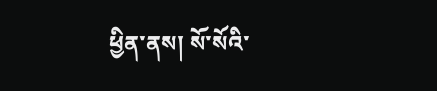ཕྱིན་ནས། སོ་སོའི་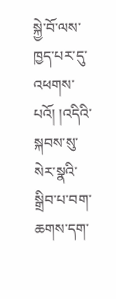སྐྱེ་བོ་ལས་ཁྱད་པར་དུ་འཕགས་པའོ། །འདིའི་སྐབས་སུ་སེར་སྣའི་སྒྲིབ་པ་བག་ཆགས་དག་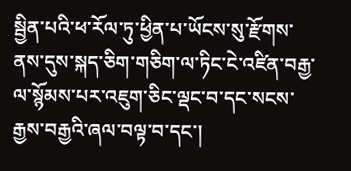སྦྱིན་པའི་ཕ་རོལ་ཏུ་ཕྱིན་པ་ཡོངས་སུ་རྫོགས་ནས་དུས་སྐད་ཅིག་གཅིག་ལ་ཏིང་ངེ་འཛིན་བརྒྱ་ལ་སྙོམས་པར་འཇུག་ཅིང་ལྡང་བ་དང་སངས་རྒྱས་བརྒྱའི་ཞལ་བལྟ་བ་དང་།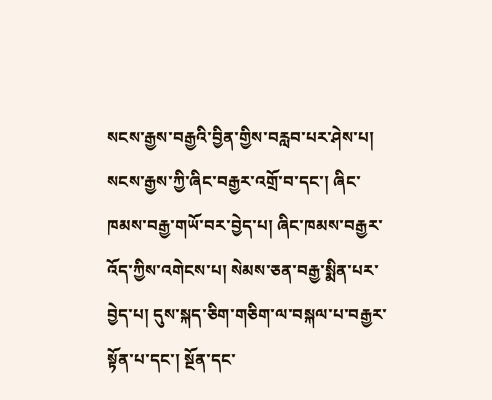སངས་རྒྱས་བརྒྱའི་བྱིན་གྱིས་བརླབ་པར་ཤེས་པ། སངས་རྒྱས་ཀྱི་ཞིང་བརྒྱར་འགྲོ་བ་དང་། ཞིང་ཁམས་བརྒྱ་གཡོ་བར་བྱེད་པ། ཞིང་ཁམས་བརྒྱར་འོད་ཀྱིས་འགེངས་པ། སེམས་ཅན་བརྒྱ་སྨིན་པར་བྱེད་པ། དུས་སྐད་ཅིག་གཅིག་ལ་བསྐལ་པ་བརྒྱར་སྟོན་པ་དང་། སྔོན་དང་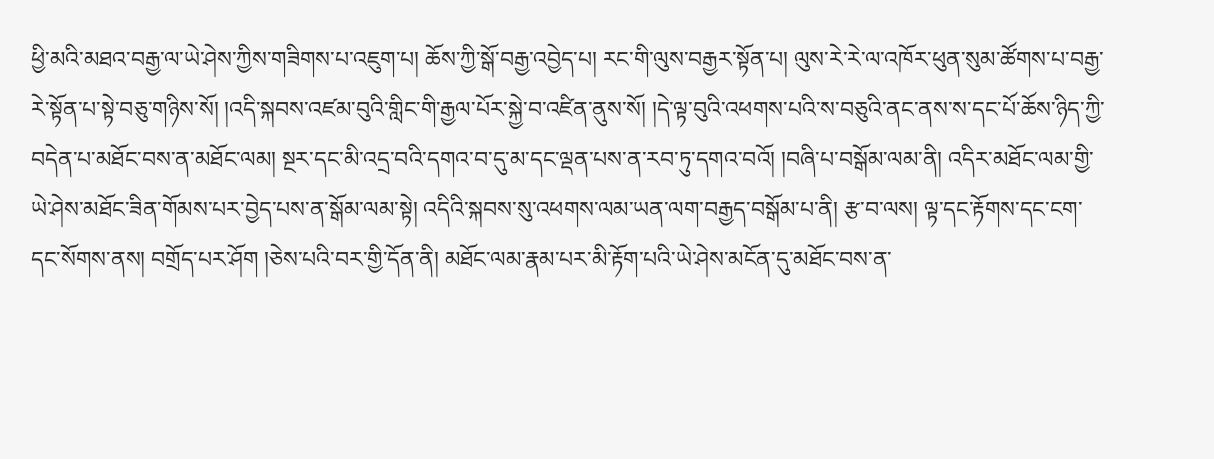ཕྱི་མའི་མཐའ་བརྒྱ་ལ་ཡེ་ཤེས་ཀྱིས་གཟིགས་པ་འཇུག་པ། ཆོས་ཀྱི་སྒོ་བརྒྱ་འབྱེད་པ། རང་གི་ལུས་བརྒྱར་སྟོན་པ། ལུས་རེ་རེ་ལ་འཁོར་ཕུན་སུམ་ཚོགས་པ་བརྒྱ་རེ་སྟོན་པ་སྟེ་བཅུ་གཉིས་སོ། །འདི་སྐབས་འཛམ་བུའི་གླིང་གི་རྒྱལ་པོར་སྐྱེ་བ་འཛིན་ནུས་སོ། །དེ་ལྟ་བུའི་འཕགས་པའི་ས་བཅུའི་ནང་ནས་ས་དང་པོ་ཆོས་ཉིད་ཀྱི་བདེན་པ་མཐོང་བས་ན་མཐོང་ལམ། སྔར་དང་མི་འདྲ་བའི་དགའ་བ་དུ་མ་དང་ལྡན་པས་ན་རབ་ཏུ་དགའ་བའོ། །བཞི་པ་བསྒོམ་ལམ་ནི། འདིར་མཐོང་ལམ་གྱི་ཡེ་ཤེས་མཐོང་ཟིན་གོམས་པར་བྱེད་པས་ན་སྒོམ་ལམ་སྟེ། འདིའི་སྐབས་སུ་འཕགས་ལམ་ཡན་ལག་བརྒྱད་བསྒོམ་པ་ནི། རྩ་བ་ལས། ལྟ་དང་རྟོགས་དང་ངག་དང་སོགས་ནས། བགྲོད་པར་ཤོག །ཅེས་པའི་བར་གྱི་དོན་ནི། མཐོང་ལམ་རྣམ་པར་མི་རྟོག་པའི་ཡེ་ཤེས་མངོན་དུ་མཐོང་བས་ན་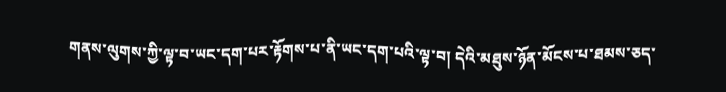གནས་ལུགས་ཀྱི་ལྟ་བ་ཡང་དག་པར་རྟོགས་པ་ནི་ཡང་དག་པའི་ལྟ་བ། དེའི་མཐུས་ཉོན་མོངས་པ་ཐམས་ཅད་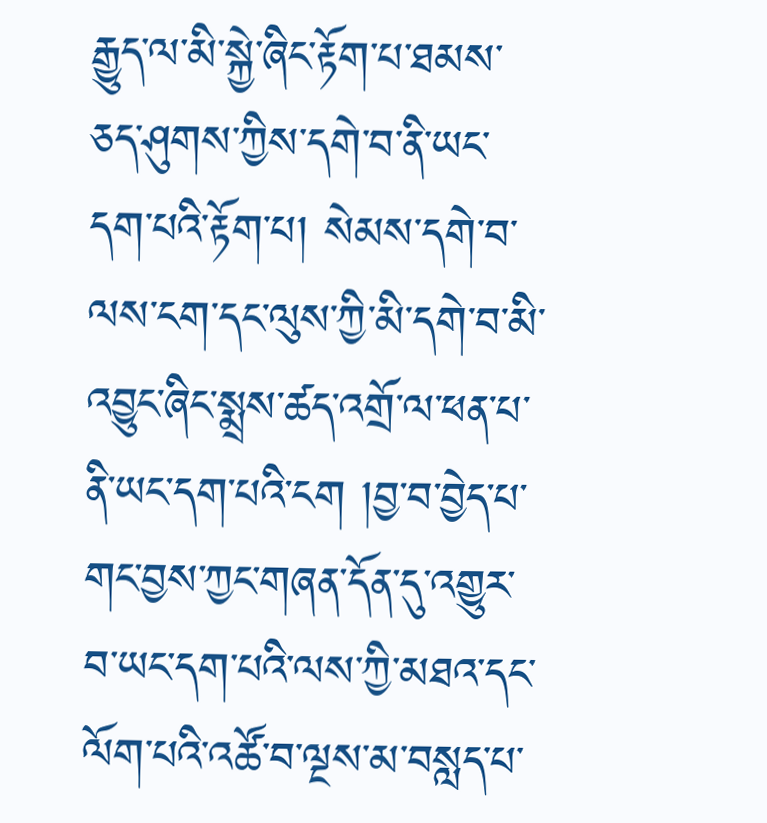རྒྱུད་ལ་མི་སྐྱེ་ཞིང་རྟོག་པ་ཐམས་ཅད་ཤུགས་ཀྱིས་དགེ་བ་ནི་ཡང་དག་པའི་རྟོག་པ། སེམས་དགེ་བ་ལས་ངག་དང་ལུས་ཀྱི་མི་དགེ་བ་མི་འབྱུང་ཞིང་སྨྲས་ཚད་འགྲོ་ལ་ཕན་པ་ནི་ཡང་དག་པའི་ངག །བྱ་བ་བྱེད་པ་གང་བྱས་ཀྱང་གཞན་དོན་དུ་འགྱུར་བ་ཡང་དག་པའི་ལས་ཀྱི་མཐའ་དང་ལོག་པའི་འཚོ་བ་ལྔས་མ་བསླད་པ་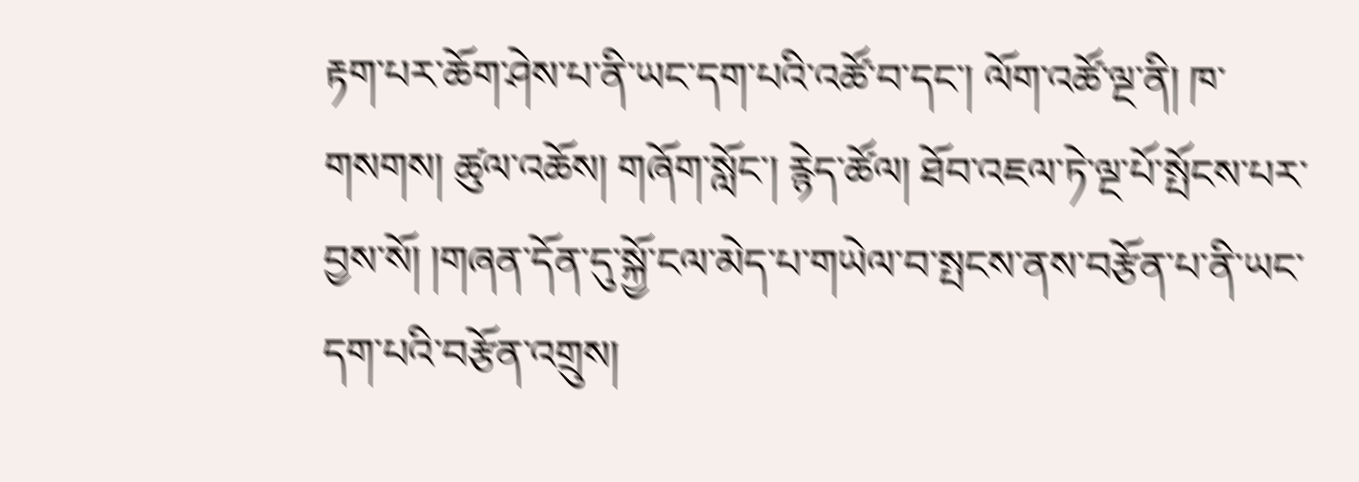རྟག་པར་ཆོག་ཤེས་པ་ནི་ཡང་དག་པའི་འཚོ་བ་དང་། ལོག་འཚོ་ལྔ་ནི། ཁ་གསགས། ཚུལ་འཆོས། གཞོག་སློང་། རྙེད་ཚོལ། ཐོབ་འཇལ་ཏེ་ལྔ་པོ་སྤོངས་པར་བྱས་སོ། །གཞན་དོན་དུ་སྐྱོ་ངལ་མེད་པ་གཡེལ་བ་སྤངས་ནས་བརྩོན་པ་ནི་ཡང་དག་པའི་བརྩོན་འགྲུས།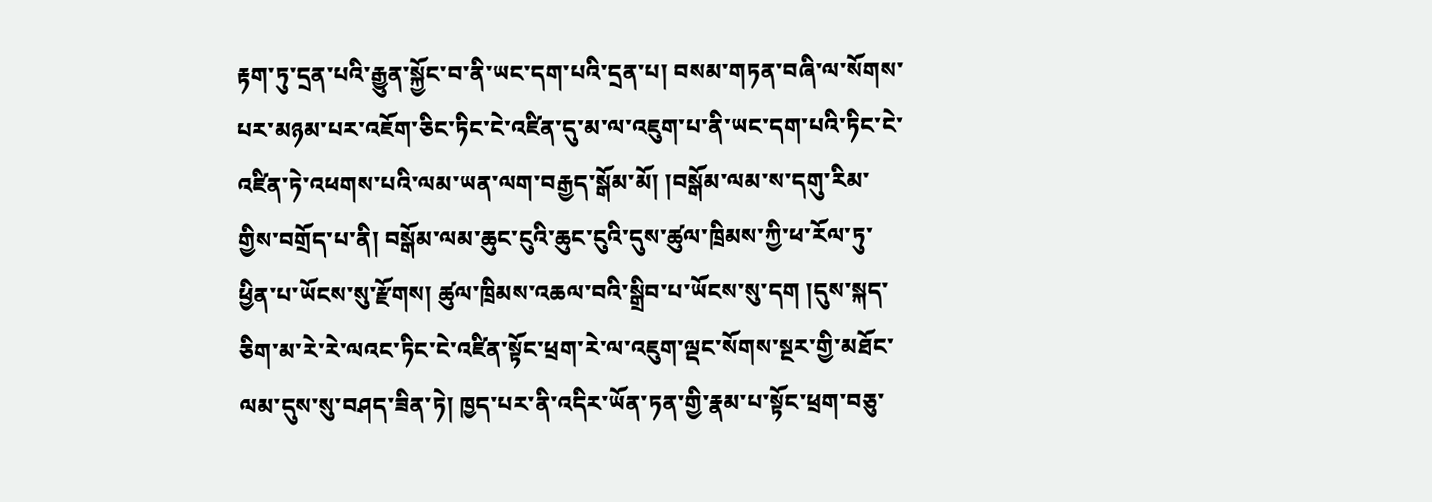རྟག་ཏུ་དྲན་པའི་རྒྱུན་སྐྱོང་བ་ནི་ཡང་དག་པའི་དྲན་པ། བསམ་གཏན་བཞི་ལ་སོགས་པར་མཉམ་པར་འཇོག་ཅིང་ཏིང་ངེ་འཛིན་དུ་མ་ལ་འཇུག་པ་ནི་ཡང་དག་པའི་ཏིང་ངེ་འཛིན་ཏེ་འཕགས་པའི་ལམ་ཡན་ལག་བརྒྱད་སྒོམ་མོ། །བསྒོམ་ལམ་ས་དགུ་རིམ་གྱིས་བགྲོད་པ་ནི། བསྒོམ་ལམ་ཆུང་ངུའི་ཆུང་ངུའི་དུས་ཚུལ་ཁྲིམས་ཀྱི་ཕ་རོལ་ཏུ་ཕྱིན་པ་ཡོངས་སུ་རྫོགས། ཚུལ་ཁྲིམས་འཆལ་བའི་སྒྲིབ་པ་ཡོངས་སུ་དག །དུས་སྐད་ཅིག་མ་རེ་རེ་ལའང་ཏིང་ངེ་འཛིན་སྟོང་ཕྲག་རེ་ལ་འཇུག་ལྡང་སོགས་སྔར་གྱི་མཐོང་ལམ་དུས་སུ་བཤད་ཟིན་ཏེ། ཁྱད་པར་ནི་འདིར་ཡོན་ཏན་གྱི་རྣམ་པ་སྟོང་ཕྲག་བཅུ་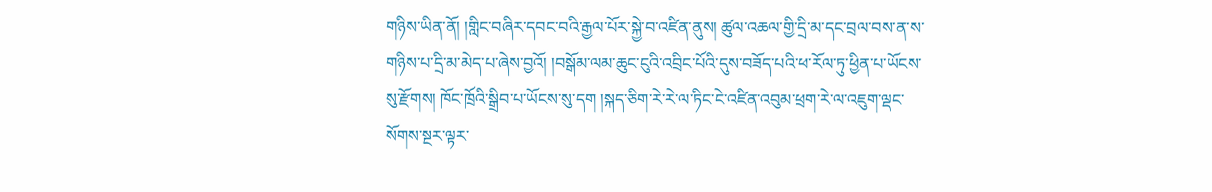གཉིས་ཡིན་ནོ། །གླིང་བཞིར་དབང་བའི་རྒྱལ་པོར་སྐྱེ་བ་འཛིན་ནུས། ཚུལ་འཆལ་གྱི་དྲི་མ་དང་བྲལ་བས་ན་ས་གཉིས་པ་དྲི་མ་མེད་པ་ཞེས་བྱའོ། །བསྒོམ་ལམ་ཆུང་ངུའི་འབྲིང་པོའི་དུས་བཟོད་པའི་ཕ་རོལ་ཏུ་ཕྱིན་པ་ཡོངས་སུ་རྫོགས། ཁོང་ཁྲོའི་སྒྲིབ་པ་ཡོངས་སུ་དག །སྐད་ཅིག་རེ་རེ་ལ་ཏིང་ངེ་འཛིན་འབུམ་ཕྲག་རེ་ལ་འཇུག་ལྡང་སོགས་སྔར་ལྟར་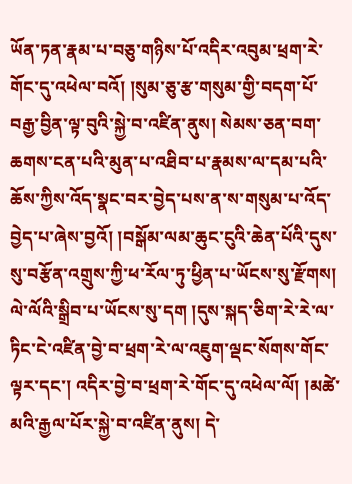ཡོན་ཏན་རྣམ་པ་བཅུ་གཉིས་པོ་འདིར་འབུམ་ཕྲག་རེ་གོང་དུ་འཕེལ་བའོ། །སུམ་ཅུ་རྩ་གསུམ་གྱི་བདག་པོ་བརྒྱ་བྱིན་ལྟ་བུའི་སྐྱེ་བ་འཛིན་ནུས། སེམས་ཅན་བག་ཆགས་ངན་པའི་མུན་པ་འཐིབ་པ་རྣམས་ལ་དམ་པའི་ཆོས་ཀྱིས་འོད་སྣང་བར་བྱེད་པས་ན་ས་གསུམ་པ་འོད་བྱེད་པ་ཞེས་བྱའོ། །བསྒོམ་ལམ་ཆུང་ངུའི་ཆེན་པོའི་དུས་སུ་བརྩོན་འགྲུས་ཀྱི་ཕ་རོལ་ཏུ་ཕྱིན་པ་ཡོངས་སུ་རྫོགས། ལེ་ལོའི་སྒྲིབ་པ་ཡོངས་སུ་དག །དུས་སྐད་ཅིག་རེ་རེ་ལ་ཏིང་ངེ་འཛིན་བྱེ་བ་ཕྲག་རེ་ལ་འཇུག་ལྡང་སོགས་གོང་ལྟར་དང་། འདིར་བྱེ་བ་ཕྲག་རེ་གོང་དུ་འཕེལ་ལོ། །མཚེ་མའི་རྒྱལ་པོར་སྐྱེ་བ་འཛིན་ནུས། དེ་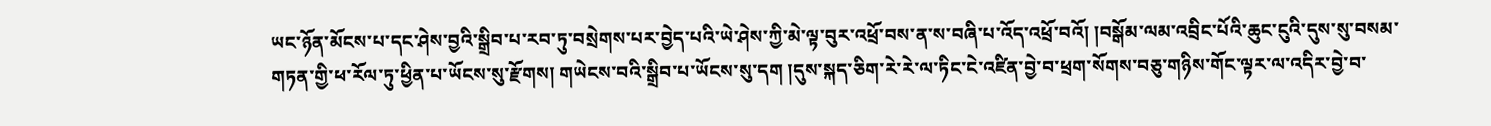ཡང་ཉོན་མོངས་པ་དང་ཤེས་བྱའི་སྒྲིབ་པ་རབ་ཏུ་བསྲེགས་པར་བྱེད་པའི་ཡེ་ཤེས་ཀྱི་མེ་ལྟ་བུར་འཕྲོ་བས་ན་ས་བཞི་པ་འོད་འཕྲོ་བའོ། །བསྒོམ་ལམ་འབྲིང་པོའི་ཆུང་ངུའི་དུས་སུ་བསམ་གཏན་གྱི་ཕ་རོལ་ཏུ་ཕྱིན་པ་ཡོངས་སུ་རྫོགས། གཡེངས་བའི་སྒྲིབ་པ་ཡོངས་སུ་དག །དུས་སྐད་ཅིག་རེ་རེ་ལ་ཏིང་ངེ་འཛིན་བྱེ་བ་ཕྲག་སོགས་བཅུ་གཉིས་གོང་ལྟར་ལ་འདིར་བྱེ་བ་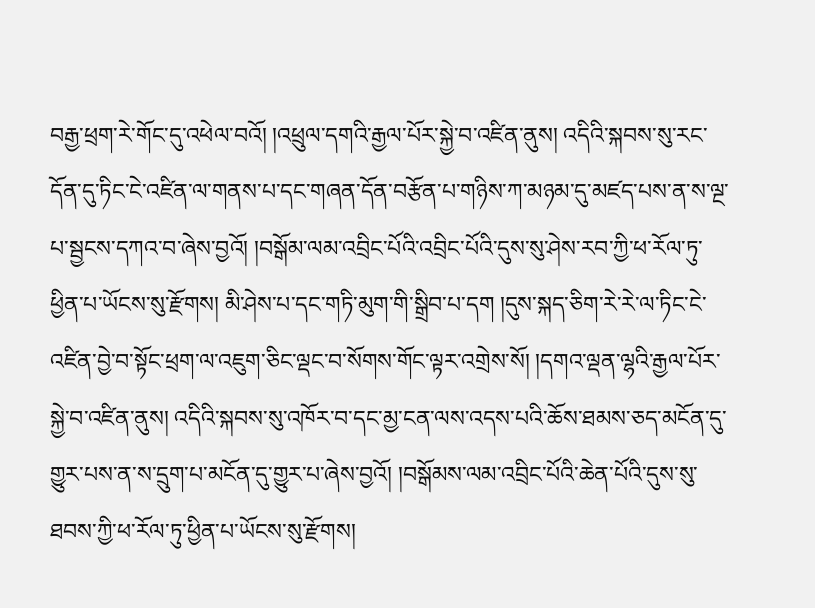བརྒྱ་ཕྲག་རེ་གོང་དུ་འཕེལ་བའོ། །འཕྲུལ་དགའི་རྒྱལ་པོར་སྐྱེ་བ་འཛིན་ནུས། འདིའི་སྐབས་སུ་རང་དོན་དུ་ཏིང་ངེ་འཛིན་ལ་གནས་པ་དང་གཞན་དོན་བརྩོན་པ་གཉིས་ཀ་མཉམ་དུ་མཛད་པས་ན་ས་ལྔ་པ་སྦྱངས་དཀའ་བ་ཞེས་བྱའོ། །བསྒོམ་ལམ་འབྲིང་པོའི་འབྲིང་པོའི་དུས་སུ་ཤེས་རབ་ཀྱི་ཕ་རོལ་ཏུ་ཕྱིན་པ་ཡོངས་སུ་རྫོགས། མི་ཤེས་པ་དང་གཏི་མུག་གི་སྒྲིབ་པ་དག །དུས་སྐད་ཅིག་རེ་རེ་ལ་ཏིང་ངེ་འཛིན་བྱེ་བ་སྟོང་ཕྲག་ལ་འཇུག་ཅིང་ལྡང་བ་སོགས་གོང་ལྟར་འགྲེས་སོ། །དགའ་ལྡན་ལྷའི་རྒྱལ་པོར་སྐྱེ་བ་འཛིན་ནུས། འདིའི་སྐབས་སུ་འཁོར་བ་དང་མྱ་ངན་ལས་འདས་པའི་ཆོས་ཐམས་ཅད་མངོན་དུ་གྱུར་པས་ན་ས་དྲུག་པ་མངོན་དུ་གྱུར་པ་ཞེས་བྱའོ། །བསྒོམས་ལམ་འབྲིང་པོའི་ཆེན་པོའི་དུས་སུ་ཐབས་ཀྱི་ཕ་རོལ་ཏུ་ཕྱིན་པ་ཡོངས་སུ་རྫོགས།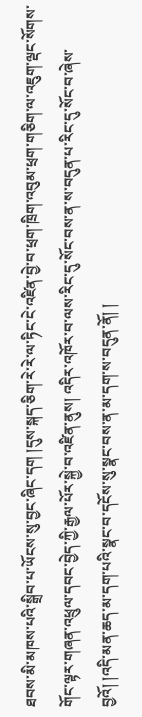ཐབས་མི་མཁས་པའི་སྒྲིབ་པ་ཡོངས་སུ་བྱང་ཞིང་དག །དུས་སྐད་ཅིག་རེ་རེ་ལ་ཏིང་ངེ་འཛིན་བྱེ་བ་ཕྲག་ཁྲིག་འབུམ་ཕྲག་གཅིག་ལ་འཇུག་ལྡང་སོགས་གོང་ལྟར་གཞན་འཕྲུལ་དབང་བྱེད་ཀྱི་རྒྱལ་པོར་སྐྱེ་བ་འཛིན་ནུས། འདིར་འཁོར་བ་ལས་རིང་དུ་སོང་བས་ན་ས་བདུན་པ་རིང་དུ་སོང་བ་ཞེས་བྱའོ། །འདི་མན་ཆད་མ་དག་པའི་སྣང་བ་དངོས་སུ་སྣང་བས་ན་མ་དག་ས་བདུན་ནོ། །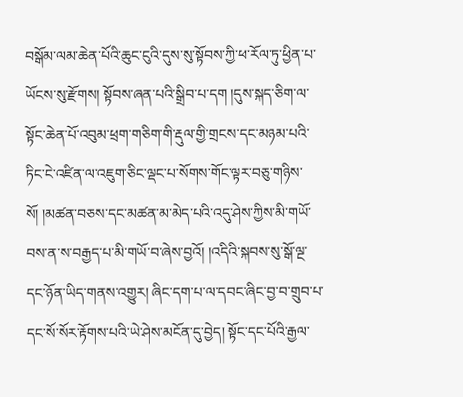བསྒོམ་ལམ་ཆེན་པོའི་ཆུང་ངུའི་དུས་སུ་སྟོབས་ཀྱི་ཕ་རོལ་ཏུ་ཕྱིན་པ་ཡོངས་སུ་རྫོགས། སྟོབས་ཞན་པའི་སྒྲིབ་པ་དག །དུས་སྐད་ཅིག་ལ་སྟོང་ཆེན་པོ་འབུམ་ཕྲག་གཅིག་གི་རྡུལ་གྱི་གྲངས་དང་མཉམ་པའི་ཏིང་ངེ་འཛིན་ལ་འཇུག་ཅིང་ལྡང་པ་སོགས་གོང་ལྟར་བཅུ་གཉིས་སོ། །མཚན་བཅས་དང་མཚན་མ་མེད་པའི་འདུ་ཤེས་ཀྱིས་མི་གཡོ་བས་ན་ས་བརྒྱད་པ་མི་གཡོ་བ་ཞེས་བྱའོ། །འདིའི་སྐབས་སུ་སྒོ་ལྔ་དང་ཉོན་ཡིད་གནས་འགྱུར། ཞིང་དག་པ་ལ་དབང་ཞིང་བྱ་བ་གྲུབ་པ་དང་སོ་སོར་རྟོགས་པའི་ཡེ་ཤེས་མངོན་དུ་བྱེད། སྟོང་དང་པོའི་རྒྱལ་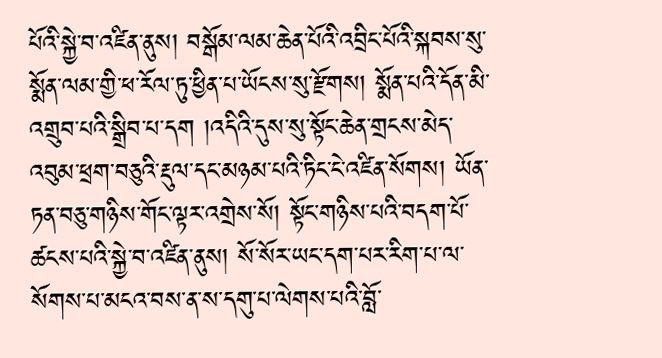པོའི་སྐྱེ་བ་འཛིན་ནུས། བསྒོམ་ལམ་ཆེན་པོའི་འབྲིང་པོའི་སྐབས་སུ་སྨོན་ལམ་གྱི་ཕ་རོལ་ཏུ་ཕྱིན་པ་ཡོངས་སུ་རྫོགས། སྨོན་པའི་དོན་མི་འགྲུབ་པའི་སྒྲིབ་པ་དག །འདིའི་དུས་སུ་སྟོང་ཆེན་གྲངས་མེད་འབུམ་ཕྲག་བཅུའི་རྡུལ་དང་མཉམ་པའི་ཏིང་ངེ་འཛིན་སོགས། ཡོན་ཏན་བཅུ་གཉིས་གོང་ལྟར་འགྲེས་སོ། སྟོང་གཉིས་པའི་བདག་པོ་ཚངས་པའི་སྐྱེ་བ་འཛིན་ནུས། སོ་སོར་ཡང་དག་པར་རིག་པ་ལ་སོགས་པ་མངའ་བས་ན་ས་དགུ་པ་ལེགས་པའི་བློ་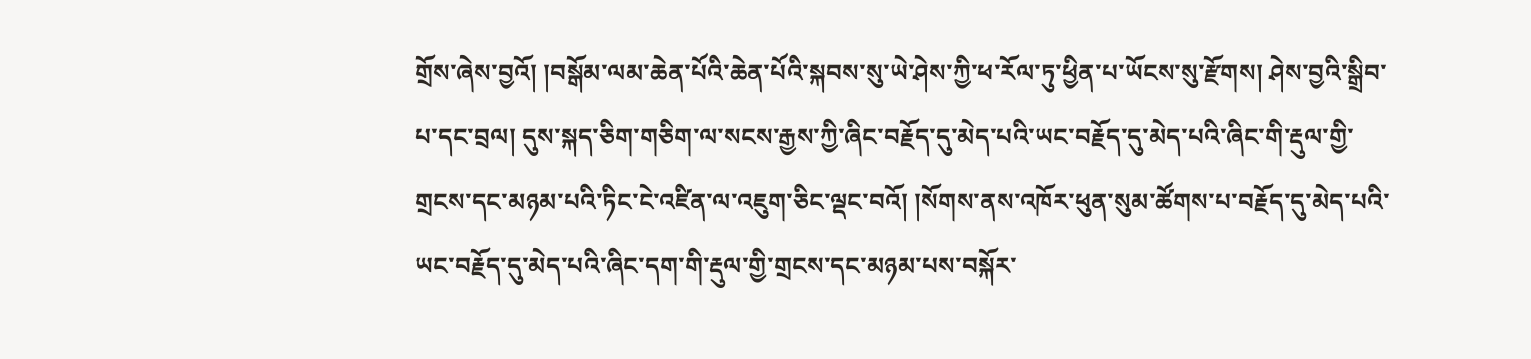གྲོས་ཞེས་བྱའོ། །བསྒོམ་ལམ་ཆེན་པོའི་ཆེན་པོའི་སྐབས་སུ་ཡེ་ཤེས་ཀྱི་ཕ་རོལ་ཏུ་ཕྱིན་པ་ཡོངས་སུ་རྫོགས། ཤེས་བྱའི་སྒྲིབ་པ་དང་བྲལ། དུས་སྐད་ཅིག་གཅིག་ལ་སངས་རྒྱས་ཀྱི་ཞིང་བརྗོད་དུ་མེད་པའི་ཡང་བརྗོད་དུ་མེད་པའི་ཞིང་གི་རྡུལ་གྱི་གྲངས་དང་མཉམ་པའི་ཏིང་ངེ་འཛིན་ལ་འཇུག་ཅིང་ལྡང་བའོ། །སོགས་ནས་འཁོར་ཕུན་སུམ་ཚོགས་པ་བརྗོད་དུ་མེད་པའི་ཡང་བརྗོད་དུ་མེད་པའི་ཞིང་དག་གི་རྡུལ་གྱི་གྲངས་དང་མཉམ་པས་བསྐོར་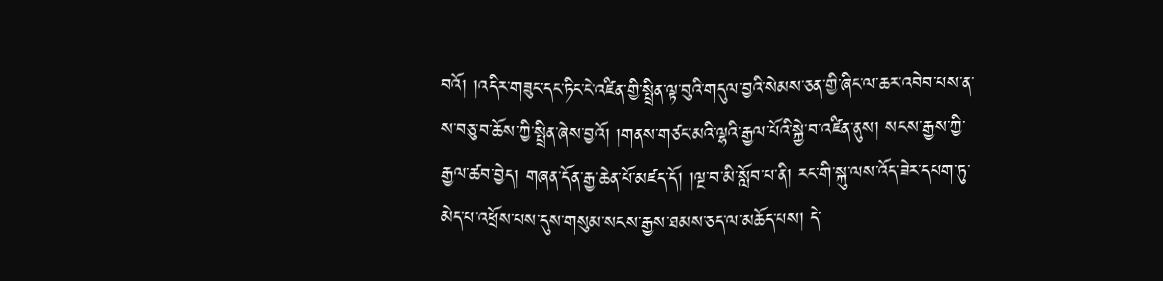བའོ། །འདིར་གཟུང་དང་ཏིང་ངེ་འཛིན་གྱི་སྤྲིན་ལྟ་བུའི་གདུལ་བྱའི་སེམས་ཅན་གྱི་ཞིང་ལ་ཆར་འབེབ་པས་ན་ས་བཅུ་བ་ཆོས་ཀྱི་སྤྲིན་ཞེས་བྱའོ། །གནས་གཙང་མའི་ལྷའི་རྒྱལ་པོའི་སྐྱེ་བ་འཛིན་ནུས། སངས་རྒྱས་ཀྱི་རྒྱལ་ཚབ་བྱེད། གཞན་དོན་རྒྱ་ཆེན་པོ་མཛད་དོ། །ལྔ་བ་མི་སློབ་པ་ནི། རང་གི་སྐུ་ལས་འོད་ཟེར་དཔག་ཏུ་མེད་པ་འཕྲོས་པས་དུས་གསུམ་སངས་རྒྱས་ཐམས་ཅད་ལ་མཆོད་པས། དེ་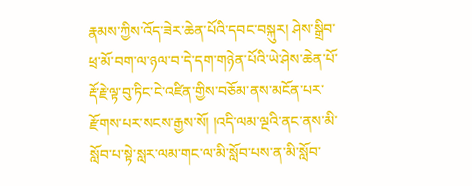རྣམས་ཀྱིས་འོད་ཟེར་ཆེན་པོའི་དབང་བསྐུར། ཤེས་སྒྲིབ་ཕྲ་མོ་བག་ལ་ཉལ་བ་དེ་དག་གཉེན་པོའི་ཡེ་ཤེས་ཆེན་པོ་རྡོ་རྗེ་ལྟ་བུ་ཏིང་ངེ་འཛིན་གྱིས་བཅོམ་ནས་མངོན་པར་རྫོགས་པར་སངས་རྒྱས་སོ། །འདི་ལམ་ལྔའི་ནང་ནས་མི་སློབ་པ་སྟེ་སླར་ལམ་གང་ལ་མི་སློབ་པས་ན་མི་སློབ་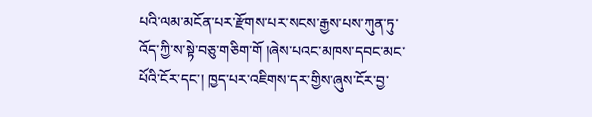པའི་ལམ་མངོན་པར་རྫོགས་པར་སངས་རྒྱས་པས་ཀུན་ཏུ་འོད་ཀྱི་ས་སྟེ་བཅུ་གཅིག་གོ །ཞེས་པའང་མཁས་དབང་མང་པོའི་ངོར་དང་། ཁྱད་པར་འཇིགས་དར་གྱིས་ཞུས་ངོར་བྱ་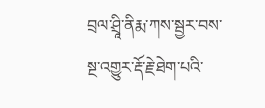བྲལ་ཤྲཱི་ནིརྨ་ཀས་སྦྱར་བས་སྔ་འགྱུར་རྡོ་རྗེ་ཐེག་པའི་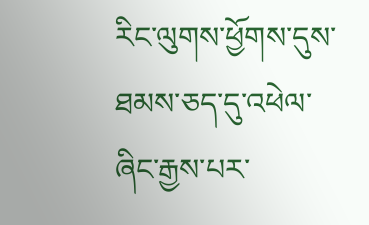རིང་ལུགས་ཕྱོགས་དུས་ཐམས་ཅད་དུ་འཕེལ་ཞིང་རྒྱས་པར་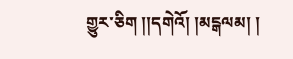གྱུར་ཅིག །།དགེའོ། །མངྒལམ། །